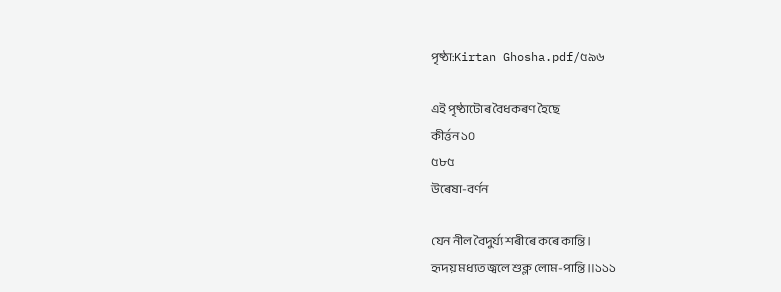পৃষ্ঠা:Kirtan Ghosha.pdf/৫৯৬

এই পৃষ্ঠাটোৰ বৈধকৰণ হৈছে
কীৰ্ত্তন ১০
৫৮৫
উৰেষা-বৰ্ণন

যেন নীল বৈদুৰ্য্য শৰীৰে কৰে কান্তি।
হৃদয় মধ্যত জ্বলে শুক্ল লোম-পান্তি॥১১১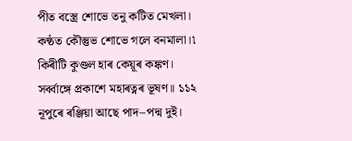পীত বস্ত্ৰে শোভে তনু কটিত মেখলা।
কণ্ঠত কৌস্তুভ শোভে গলে বনমালা।৷
কিৰীটি কুণ্ডল হাৰ কেয়ূৰ কঙ্কণ।
সৰ্ব্বাঙ্গে প্ৰকাশে মহাৰত্নৰ ভূষণ॥ ১১২
নূপুৰে ৰঞ্জিয়া আছে পাদ–পদ্ম দুই।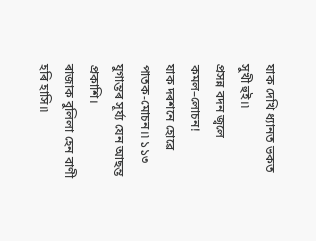যাক দেখি ধ্যানত ভকত সুখী হুই।৷
প্ৰসন্ন বদন জ্বলে কমল–লোচন!
যাক দৰশনে হোৱে পাতক-মোচন।৷ ১১৩
যুগান্তৰ সূৰ্য্য যেন আছন্ত প্ৰকাশি।
ৰাজাক বুলিলা হেন বাণী হৰি হাসি।৷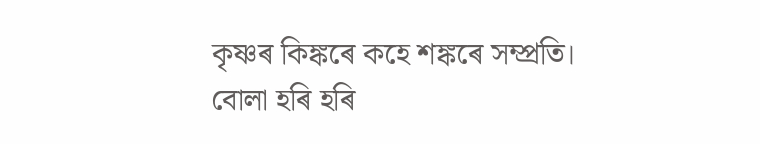কৃষ্ণৰ কিঙ্কৰে কহে শঙ্কৰে সম্প্ৰতি।
বোলা হৰি হৰি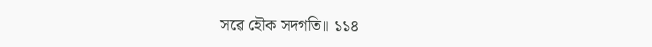সৱে হৌক সদগতি॥ ১১৪